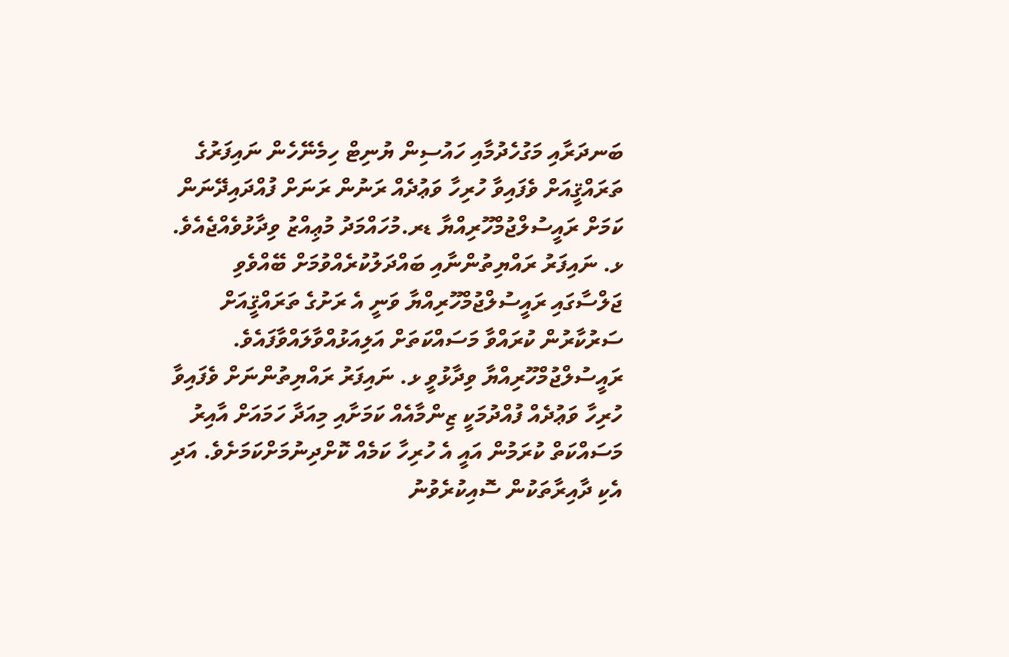ބަނދަރާއި މަގުހެދުމާއި ހައުސިން ޔުނިޓް ހިމެނޭހެން ނައިފަރުގެ ތަރައްޤީއަށް ވެފައިވާ ހުރިހާ ވަޢުދެއް ރަނުން ރަނަށް ފުއްދައިދޭނަން ކަމަށް ރައީސުލްޖުމްހޫރިއްޔާ ޑރ.މުހައްމަދު މުޢިއްޒު ވިދާޅުވެއްޖެއެވެ.
ޅ. ނައިފަރު ރައްޔިތުންނާއި ބައްދަލުކުރެއްވުމަށް ބޭއްވެވި ޖަލްސާގައި ރައީސުލްޖުމްހޫރިއްޔާ ވަނީ އެ ރަށުގެ ތަރައްޤީއަށް ސަރުކާރުން ކުރައްވާ މަސައްކަތަށް އަލިއަޅުއްވާލައްވާފައެވެ.
ރައީސުލްޖުމްހޫރިއްޔާ ވިދާޅުވީ ޅ. ނައިފަރު ރައްޔިތުންނަށް ވެފައިވާ ހުރިހާ ވަޢުދެއް ފުއްދުމަކީ ޒިންމާއެއް ކަމަށާއި މިއަދާ ހަމައަށް އާއިރު މަސައްކަތް ކުރަމުން އައީ އެ ހުރިހާ ކަމެއް ކޮށްދިނުމަށްކަމަށެވެ. އަދި އެކި ދާއިރާތަކުން ސޮއިކުރެވުނު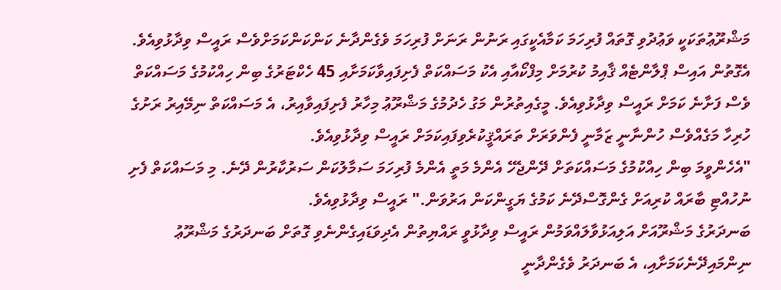މަޝްރޫޢުތަކަކީ ވަޢުދުވި ގޮތައް ފުރިހަމަ ކަމާއެކީގައި ރަނުން ރަނަށް ފުރިހަމަ ވެގެންދާނެ ކަންކަންކަމަށްވެސް ރައީސް ވިދާޅުވިއެވެ. އެގޮތުން އައިސް ޕްލާންޓެއް ޤާއިމު ކުރުމަށް މިފްކޯއާއި އެކު މަސައްކަތް ފެށިފައިވާކަމަށާއި 45 ހެކްޓަރުގެ ބިން ހިއްކުމުގެ މަސައްކަތް ވެސް ފަށާނެ ކަމަށް ރައީސް ވިދާޅުވިއެވެ. މީގެއިތުރުން މަގު ހެދުމުގެ މަޝްރޫޢު މިހާރު ފެށިފައިވާއިރު، އެ މަސައްކަތް ނިމޭއިރު ރަށުގެ ހުރިހާ މަގެއްވެސް ހުންނާނީ ޒަމާނީ ފެންވަރަށް ތަރައްޤީކުރެވިފައިކަމަށް ރައީސް ވިދާޅުވިއެވެ.
"އެހެންވީމަ ބިން ހިއްކުމުގެ މަސައްކަތަށް ދޭންޖެހޭ އެންމެ މަތީ އެންމެ ފުރިހަމަ ސަމާލުކަން ސަރުކާރުން ދޭނެ. މި މަސައްކަތް ފެށި ނުހުއްޓި ބާރައް ކުރިއަށް ގެންގޮސްދޭނެ ކަމުގެ ޔަގީންކަން އަރުވަން." ރައީސް ވިދާޅުވިއެވެ.
ބަނދަރުގެ މަޝްރޫއަށް އަލިއަޅުވާލައްވަމުން ރައީސް ވިދާޅުވީ ރައްޔިތުން އެދިވަޑައިގެންނެވި ގޮތަށް ބަނދަރުގެ މަޝްރޫޢު ނިންމައިދޭނެކަމަށާއި، އެ ބަނދަރު ވެގެންދާނީ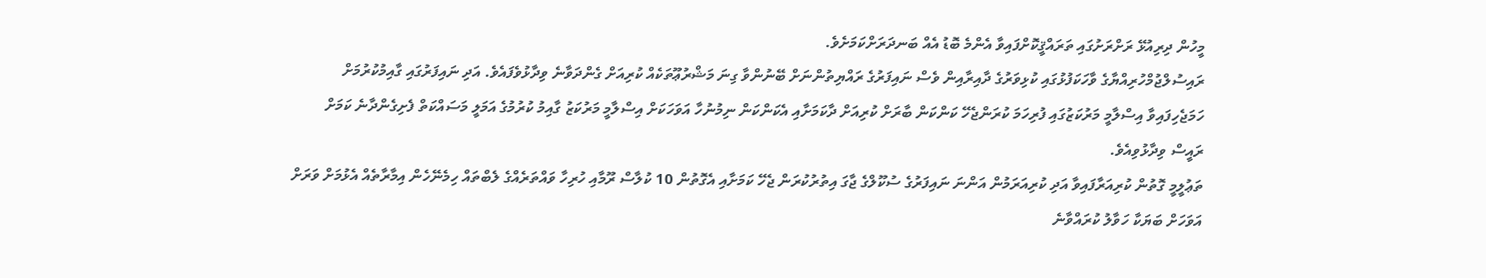މީހުން ދިރިއުޅޭ ރަށްރަށުގައި ތަރައްޤީކޮށްފައިވާ އެންމެ ބޮޑު އެއް ބަނދަރަށްކަމަށެވެ.
ރައިސުލްޖުމްހުރިއްޔާގެ ވާހަކަފުޅުގައި ކުޅިވަރުގެ ދާއިރާއިން ވެސް ނައިފަރުގެ ރައްޔިތުންނަށް ބޭނުންވާ ގިނަ މަޝްރުޢޫތަކެއް ކުރިއަށް ގެންދަވާނެ ވިދާޅުވެފައެވެ. އަދި ނައިފަރުގައި ގާއިމުކުރުމަށް ހަމަޖެހިފައިވާ އިސްލާމީ މަރުކަޒުގައި ފުރިހަމަ ކުރަންޖެހޭ ކަންކަން ބާރަށް ކުރިއަށް ދާކަމަށާއި އެކަންކަން ނިމުނުހާ އަވަހަކަށް އިސްލާމީ މަރުކަޒު ގާއިމު ކުރުމުގެ އަމަލީ މަސައްކަތް ފެށިގެންދާނެ ކަމަށް ރައީސް ވިދާޅުވިއެވެ.
ތަޢުލީމީ ގޮތުން ކުރިއަރާފައިވާ އަދި ކުރިއަރަމުން އަންނަ ނައިފަރުގެ ސުކޫލްގެ ޖާގަ އިތުރުކުރަން ޖެހޭ ކަމަށާއި އެގޮތުން 10 ކުލާސް ރޫމާއި ހުރިހާ ވައްތަރެއްގެ ލެބްތައް ހިމެނޭހެން އިމާރާތެއް އެޅުމަށް ވަރަށް އަވަހަށް ބަޔަކާ ހަވާލު ކުރައްވާނެ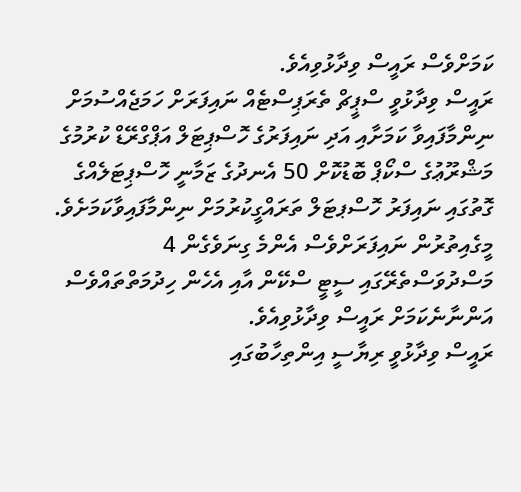ކަމަށްވެސް ރައީސް ވިދާޅުވިއެވެ.
ރައީސް ވިދާޅުވީ ސްޕީޗް ތެރަޕިސްޓެއް ނައިފަރަށް ހަމަޖެއްސުމަށް ނިންމާފައިވާ ކަމަށާއި އަދި ނައިފަރުގެ ހޮސްޕިޓަލް އަޕްގްރޭޑް ކުރުމުގެ މަޝްރޫޢުގެ ސްކޯޕް ބޮޑުކޮށް 50 އެނދުގެ ޒަމާނީ ހޮސްޕިޓަލެއްގެ ގޮތުގައި ނައިފަރު ހޮސްޕޓަލް ތަރައްގީކުރުމަށް ނިންމާފައިވާކަމަށެވެ. މީގެއިތުރުން ނައިފަރަށްވެސް އެންމެ ގިނަވެގެން 4 މަސްދުވަސްތެރޭގައި ސީޓީ ސްކޭން އާއި އެހެން ހިދުމަތްތައްވެސް އަންނާނެކަމަށް ރައީސް ވިދާޅުވިއެވެ.
ރައީސް ވިދާޅުވީ ރިޔާސީ އިންތިހާބުގައި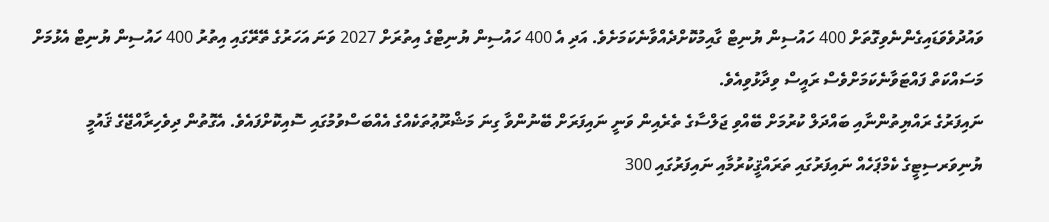ވައުދުވެވަޑައިގެންނެވިގޮތަށް 400 ހައުސިން ޔުނިޓް ގާއިމުކޮށްދެއްވާނެކަމަށެވެ. އަދި އެ 400 ހައުސިން ޔުނިޓްގެ އިތުރަށް 2027 ވަނަ އަހަރުގެ ތޭރޭގައި އިތުރު 400 ހައުސިން ޔުނިޓް އެޅުމަށް މަސައްކަތް ފައްޓަވާނެކަމަށްވެސް ރައީސް ވިދާޅުވިއެވެ.
ނައިފަރުގެ ރައްޔިތުންނާއި ބައްދަލް ކުރުމަށް ބޭއްވި ޖަލްސާގެ ތެރެއިން ވަނީ ނައިފަރަށް ބޭނުންވާ ގިނަ މަޝްރޫޢުތަކެއްގެ އެއްބަސްވުމުގައި ސޮއިކޮށްފައެވެ. އެގޮތުން ދިވެހިރާއްޖޭގެ ޤައުމީ ޔުނިވަރސިޓީގެ ކެމްޕަހެއް ނައިފަރުގައި ތަރައްޤީކުރުމާއި ނައިފަރުގައި 300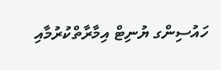ހައުސިންގ ޔުނިޓް އިމާރާތްކުރުމާއި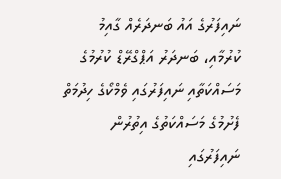ނައިފަރުގެ އައު ބަނދަރެއް ގާއިމު ކުރުމާއި، ބަނދަރު އަޕްގްރޭޑް ކުރުމުގެ މަސައްކަތާއި ނައިފަރުގައި ވެމްކޯގެ ހިދުމަތް ފެށުމުގެ މަސައްކަތުގެ އިތުރުން ނައިފަރުގައި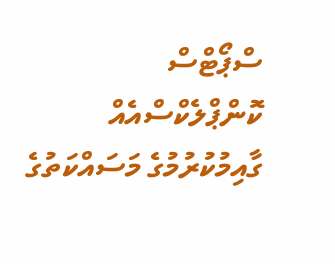ސްޕޯޓްސް ކޮންޕްލެކްސްއެއް ގާއިމުކުރުމުގެ މަސައްކަތުގެ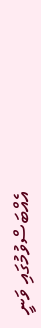އެއްބަސްވުމުގައި ވަނީ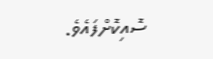ސޮއިކޮށްފައެވެ.